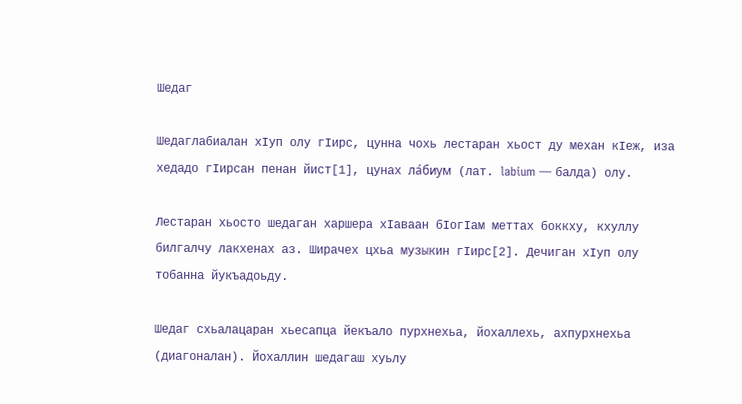Шедаг

Шедаглабиалан хӀуп олу гӀирс, цунна чохь лестаран хьост ду механ кӀеж, иза хедадо гӀирсан пенан йист[1], цунах ла́биум (лат. labium — балда) олу.

Лестаран хьосто шедаган харшера хӀаваан бӀогӀам меттах боккху, кхуллу билгалчу лакхенах аз. Ширачех цхьа музыкин гӀирс[2]. Дечиган хӀуп олу тобанна йукъадоьду.

Шедаг схьалацаран хьесапца йекъало пурхнехьа, йохаллехь, ахпурхнехьа (диагоналан). Йохаллин шедагаш хуьлу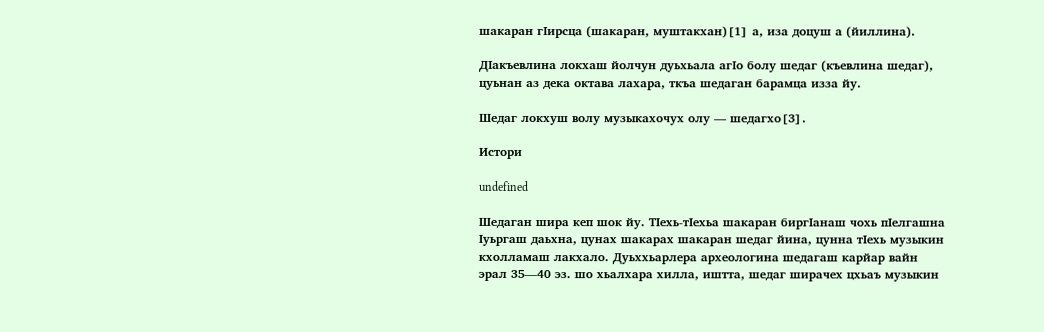шакаран гӀирсца (шакаран, муштакхан)[1] а, иза доцуш а (йиллина).

ДӀакъевлина локхаш йолчун дуьхьала агӀо болу шедаг (къевлина шедаг), цуьнан аз дека октава лахара, ткъа шедаган барамца изза йу.

Шедаг локхуш волу музыкахочух олу — шедагхо[3].

Истори

undefined

Шедаган шира кеп шок йу. ТӀехь-тӀехьа шакаран биргӀанаш чохь пӀелгашна Ӏуьргаш даьхна, цунах шакарах шакаран шедаг йина, цунна тӀехь музыкин кхолламаш лакхало. Дуьххьарлера археологина шедагаш карйар вайн эрал 35—40 эз. шо хьалхара хилла, иштта, шедаг ширачех цхьаъ музыкин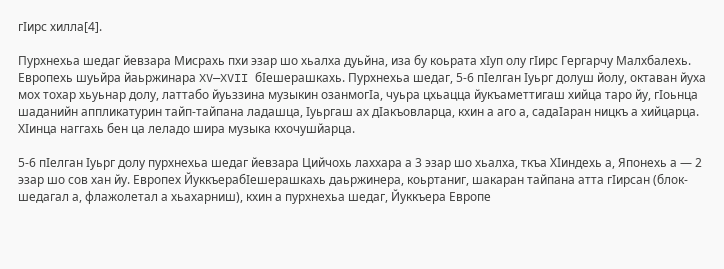гӀирс хилла[4].

Пурхнехьа шедаг йевзара Мисрахь пхи эзар шо хьалха дуьйна, иза бу коьрата хӀуп олу гӀирс Гергарчу Малхбалехь. Европехь шуьйра йаьржинара XV—XVII бӀешерашкахь. Пурхнехьа шедаг, 5-6 пӀелган Ӏуьрг долуш йолу, октаван йуха мох тохар хьуьнар долу, латтабо йуьззина музыкин озанмогӀа, чуьра цхьацца йукъаметтигаш хийца таро йу, гӀоьнца шаданийн аппликатурин тайп-тайпана ладашца, Ӏуьргаш ах дӀакъовларца, кхин а аго а, садаӀаран ницкъ а хийцарца. ХӀинца наггахь бен ца леладо шира музыка кхочушйарца.

5-6 пӀелган Ӏуьрг долу пурхнехьа шедаг йевзара Цийчохь лаххара а 3 эзар шо хьалха, ткъа ХӀиндехь а, Японехь а — 2 эзар шо сов хан йу. Европех ЙуккъерабӀешерашкахь даьржинера, коьртаниг, шакаран тайпана атта гӀирсан (блок-шедагал а, флажолетал а хьахарниш), кхин а пурхнехьа шедаг, Йуккъера Европе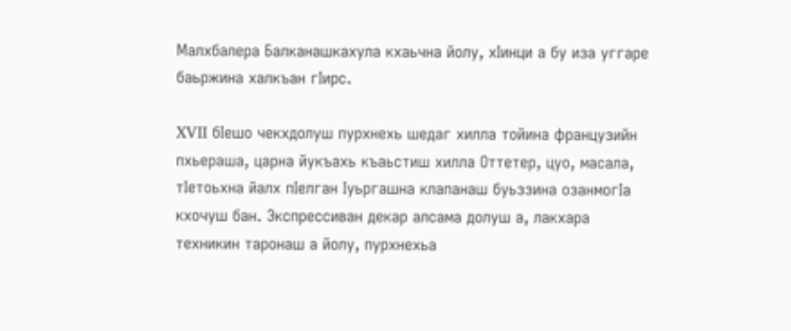Малхбалера Балканашкахула кхаьчна йолу, хӀинци а бу иза уггаре баьржина халкъан гӀирс.

XVII бӀешо чекхдолуш пурхнехь шедаг хилла тойина французийн пхьераша, царна йукъахь къаьстиш хилла Оттетер, цуо, масала, тӀетоьхна йалх пӀелган Ӏуьргашна клапанаш буьззина озанмогӀа кхочуш бан. Экспрессиван декар алсама долуш а, лакхара техникин таронаш а йолу, пурхнехьа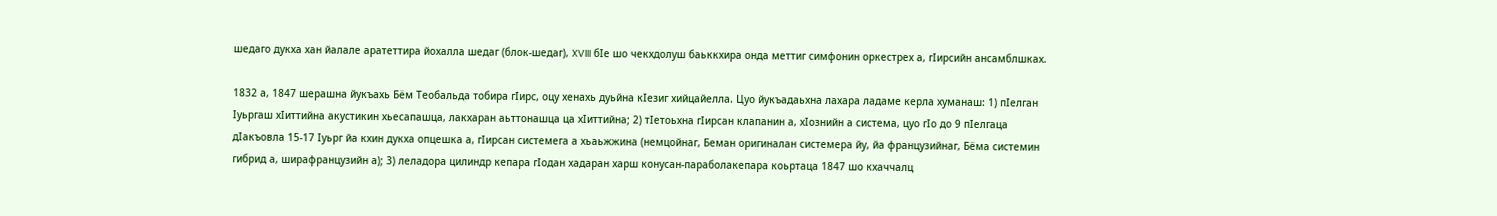шедаго дукха хан йалале аратеттира йохалла шедаг (блок-шедаг), XVIII бӀе шо чекхдолуш баьккхира онда меттиг симфонин оркестрех а, гӀирсийн ансамблшках.

1832 а, 1847 шерашна йукъахь Бём Теобальда тобира гӀирс, оцу хенахь дуьйна кӀезиг хийцайелла. Цуо йукъадаьхна лахара ладаме керла хуманаш: 1) пӀелган Ӏуьргаш хӀиттийна акустикин хьесапашца, лакхаран аьттонашца ца хӀиттийна; 2) тӀетоьхна гӀирсан клапанин а, хӀознийн а система, цуо гӀо до 9 пӀелгаца дӀакъовла 15-17 Ӏуьрг йа кхин дукха опцешка а, гӀирсан системега а хьаьжжина (немцойнаг, Беман оригиналан системера йу, йа французийнаг, Бёма системин гибрид а, ширафранцузийн а); 3) леладора цилиндр кепара гӀодан хадаран харш конусан-параболакепара коьртаца 1847 шо кхаччалц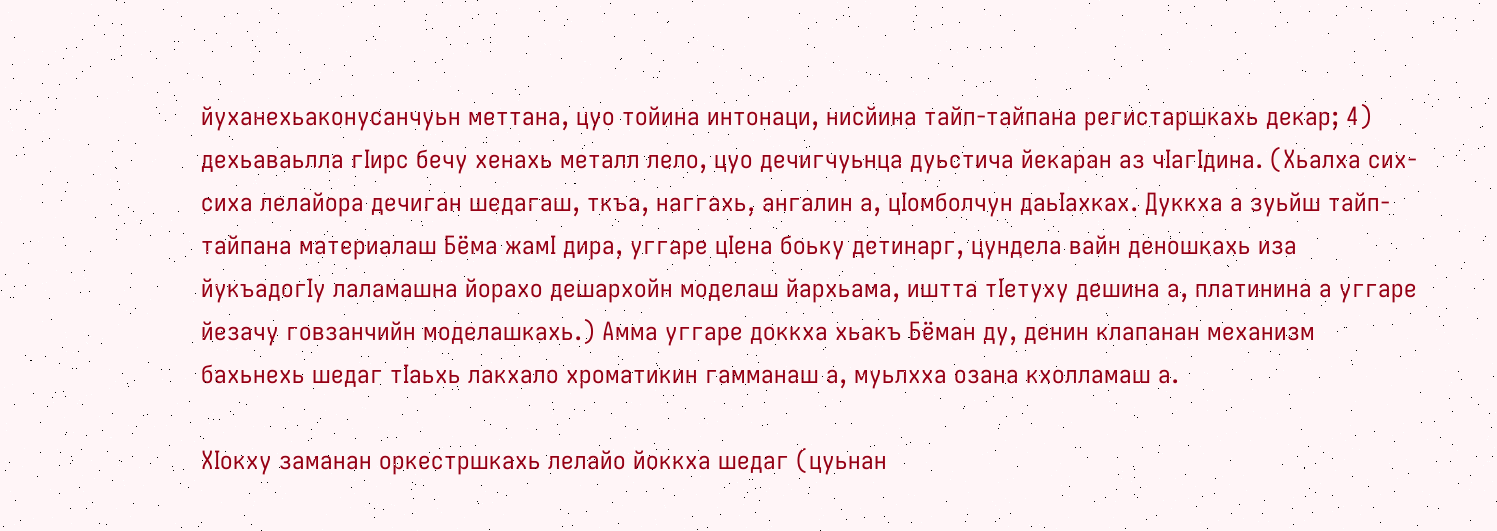йуханехьаконусанчуьн меттана, цуо тойина интонаци, нисйина тайп-тайпана регистаршкахь декар; 4) дехьаваьлла гӀирс бечу хенахь металл лело, цуо дечигчуьнца дуьстича йекаран аз чӀагӀдина. (Хьалха сих-сиха лелайора дечиган шедагаш, ткъа, наггахь, ангалин а, цӀомболчун даьӀахках. Дуккха а зуьйш тайп-тайпана материалаш Бёма жамӀ дира, уггаре цӀена боьку детинарг, цундела вайн деношкахь иза йукъадогӀу лаламашна йорахо дешархойн моделаш йархьама, иштта тӀетуху дешина а, платинина а уггаре йезачу говзанчийн моделашкахь.) Амма уггаре доккха хьакъ Бёман ду, денин клапанан механизм бахьнехь шедаг тӀаьхь лакхало хроматикин гамманаш а, муьлхха озана кхолламаш а.

ХӀокху заманан оркестршкахь лелайо йоккха шедаг (цуьнан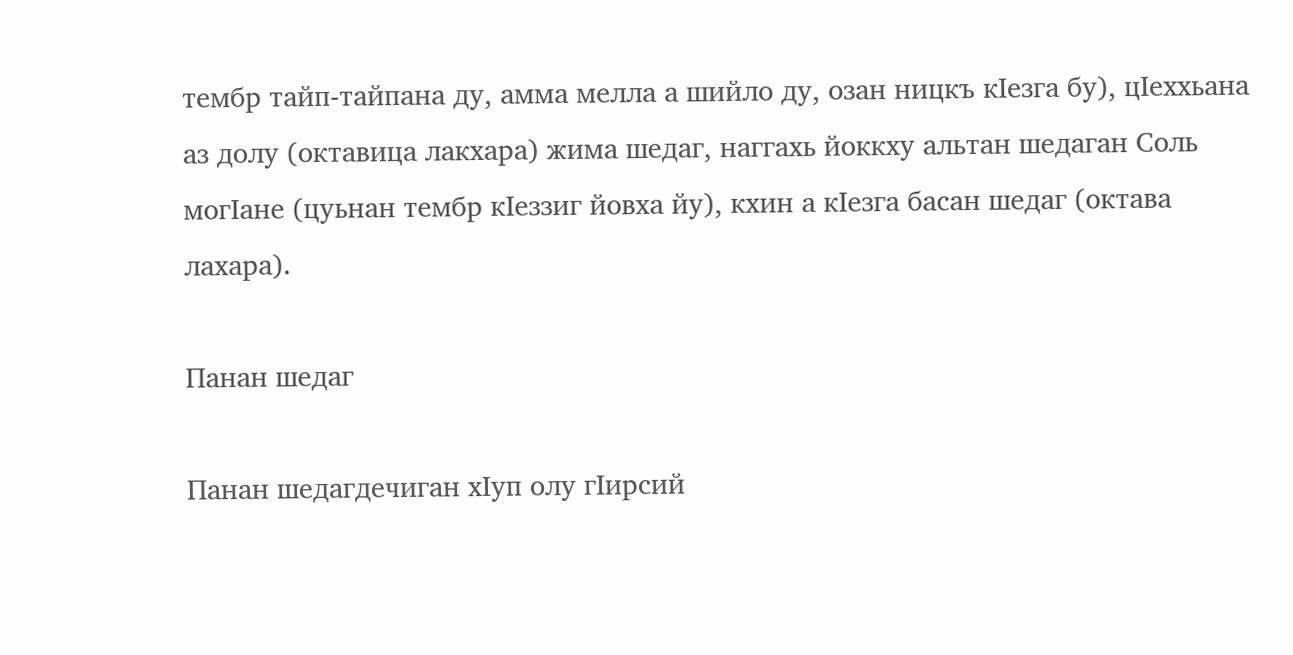тембр тайп-тайпана ду, амма мелла а шийло ду, озан ницкъ кӀезга бу), цӀеххьана аз долу (октавица лакхара) жима шедаг, наггахь йоккху альтан шедаган Соль могӀане (цуьнан тембр кӀеззиг йовха йу), кхин а кӀезга басан шедаг (октава лахара).

Панан шедаг

Панан шедагдечиган хӀуп олу гӀирсий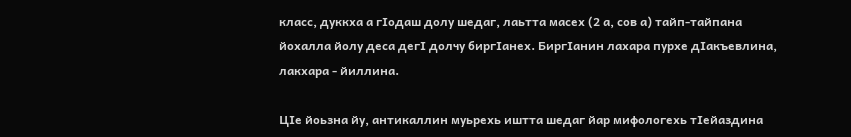класс, дуккха а гӀодаш долу шедаг, лаьтта масех (2 а, сов а) тайп-тайпана йохалла йолу деса дегӀ долчу биргӀанех. БиргӀанин лахара пурхе дӀакъевлина, лакхара - йиллина.

ЦӀе йоьзна йу, антикаллин муьрехь иштта шедаг йар мифологехь тӀейаздина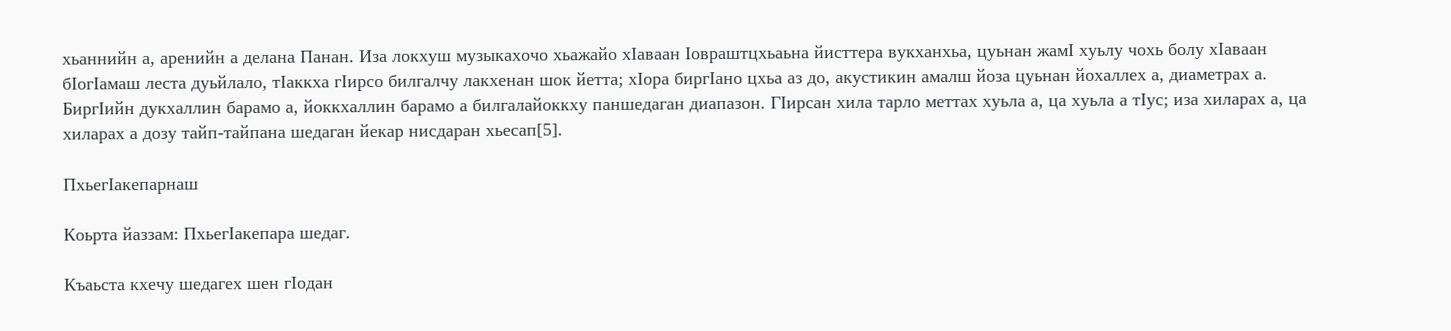хьаннийн а, аренийн а делана Панан. Иза локхуш музыкахочо хьажайо хӀаваан Ӏовраштцхьаьна йисттера вукханхьа, цуьнан жамӀ хуьлу чохь болу хӀаваан бӀогӀамаш леста дуьйлало, тӀаккха гӀирсо билгалчу лакхенан шок йетта; хӀора биргӀано цхьа аз до, акустикин амалш йоза цуьнан йохаллех а, диаметрах а. БиргӀийн дукхаллин барамо а, йоккхаллин барамо а билгалайоккху паншедаган диапазон. ГӀирсан хила тарло меттах хуьла а, ца хуьла а тӀус; иза хиларах а, ца хиларах а дозу тайп-тайпана шедаган йекар нисдаран хьесап[5].

ПхьегӀакепарнаш

Коьрта йаззам: ПхьегӀакепара шедаг.

Къаьста кхечу шедагех шен гӀодан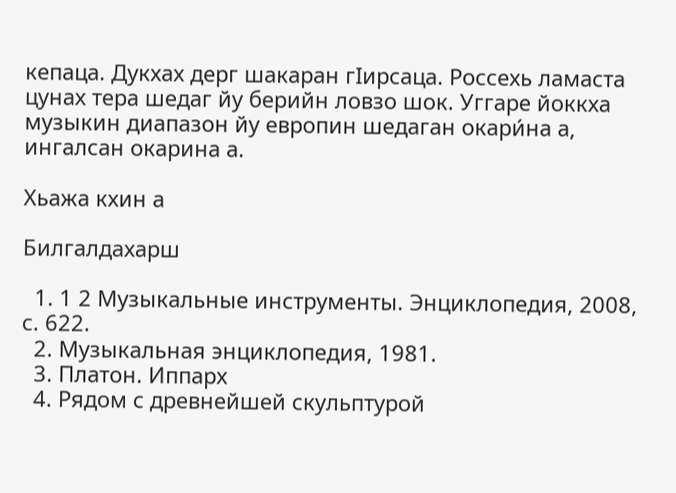кепаца. Дукхах дерг шакаран гӀирсаца. Россехь ламаста цунах тера шедаг йу берийн ловзо шок. Уггаре йоккха музыкин диапазон йу европин шедаган окари́на а, ингалсан окарина а.

Хьажа кхин а

Билгалдахарш

  1. 1 2 Музыкальные инструменты. Энциклопедия, 2008, с. 622.
  2. Музыкальная энциклопедия, 1981.
  3. Платон. Иппарх
  4. Рядом с древнейшей скульптурой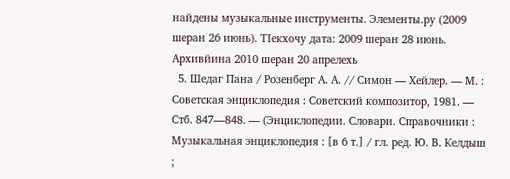найдены музыкальные инструменты. Элементы.ру (2009 шеран 26 июнь). ТӀекхочу дата: 2009 шеран 28 июнь. Архивйина 2010 шеран 20 апрелехь
  5. Шедаг Пана / Розенберг А. А. // Симон — Хейлер. — М. : Советская энциклопедия : Советский композитор, 1981. — Стб. 847—848. — (Энциклопедии. Словари. Справочники : Музыкальная энциклопедия : [в 6 т.] / гл. ред. Ю. В. Келдыш ;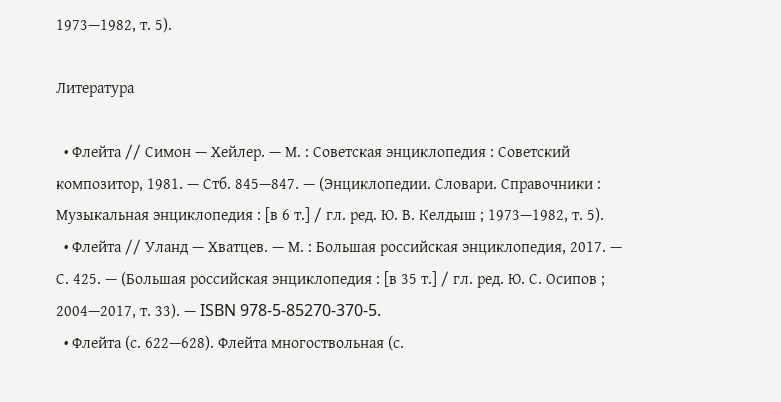1973—1982, т. 5).

Литература

  • Флейта // Симон — Хейлер. — М. : Советская энциклопедия : Советский композитор, 1981. — Стб. 845—847. — (Энциклопедии. Словари. Справочники : Музыкальная энциклопедия : [в 6 т.] / гл. ред. Ю. В. Келдыш ; 1973—1982, т. 5).
  • Флейта // Уланд — Хватцев. — М. : Большая российская энциклопедия, 2017. — С. 425. — (Большая российская энциклопедия : [в 35 т.] / гл. ред. Ю. С. Осипов ; 2004—2017, т. 33). — ISBN 978-5-85270-370-5.
  • Флейта (с. 622—628). Флейта многоствольная (с.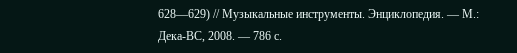628—629) // Музыкальные инструменты. Энциклопедия. — М.: Дека-ВС, 2008. — 786 с.